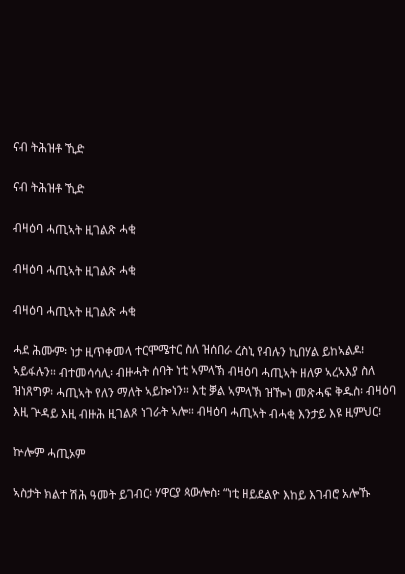ናብ ትሕዝቶ ኺድ

ናብ ትሕዝቶ ኺድ

ብዛዕባ ሓጢኣት ዚገልጽ ሓቂ

ብዛዕባ ሓጢኣት ዚገልጽ ሓቂ

ብዛዕባ ሓጢኣት ዚገልጽ ሓቂ

ሓደ ሕሙም፡ ነታ ዚጥቀመላ ተርሞሜተር ስለ ዝሰበራ ረስኒ የብሉን ኪበሃል ይከኣልዶ፧ ኣይፋሉን። ብተመሳሳሊ፡ ብዙሓት ሰባት ነቲ ኣምላኽ ብዛዕባ ሓጢኣት ዘለዎ ኣረኣእያ ስለ ዝነጸግዎ፡ ሓጢኣት የለን ማለት ኣይኰነን። እቲ ቓል ኣምላኽ ዝዀነ መጽሓፍ ቅዱስ፡ ብዛዕባ እዚ ጕዳይ እዚ ብዙሕ ዚገልጾ ነገራት ኣሎ። ብዛዕባ ሓጢኣት ብሓቂ እንታይ እዩ ዚምህር፧

ኵሎም ሓጢኦም

ኣስታት ክልተ ሽሕ ዓመት ይገብር፡ ሃዋርያ ጳውሎስ፡ “ነቲ ዘይደልዮ እከይ እገብሮ አሎኹ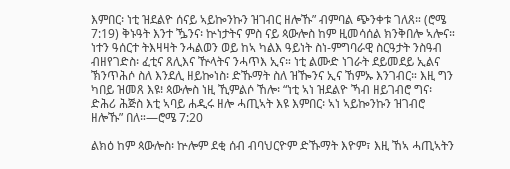እምበር፡ ነቲ ዝደልዮ ሰናይ ኣይኰንኩን ዝገብር ዘሎኹ” ብምባል ጭንቀቱ ገለጸ። (ሮሜ 7:19) ቅኑዓት እንተ ዄንና፡ ኵነታትና ምስ ናይ ጳውሎስ ከም ዚመሳሰል ክንቅበሎ ኣሎና። ነተን ዓሰርተ ትእዛዛት ንሓልወን ወይ ከኣ ካልእ ዓይነት ስነ-ምግባራዊ ስርዓታት ንስዓብ ብዘየገድስ፡ ፈቲና ጸሊእና ዅላትና ንሓጥእ ኢና። ነቲ ልሙድ ነገራት ደይመደይ ኢልና ኽንጥሕሶ ስለ እንደሊ ዘይኰነስ፡ ድኹማት ስለ ዝዀንና ኢና ኸምኡ እንገብር። እዚ ግን ካበይ ዝመጸ እዩ፧ ጳውሎስ ነዚ ኺምልሶ ኸሎ፡ “ነቲ ኣነ ዝደልዮ ኻብ ዘይገብሮ ግና፡ ድሕሪ ሕጅስ እቲ ኣባይ ሐዲሩ ዘሎ ሓጢኣት እዩ እምበር፡ ኣነ ኣይኰንኩን ዝገብሮ ዘሎኹ” በለ።—ሮሜ 7:20

ልክዕ ከም ጳውሎስ፡ ኵሎም ደቂ ሰብ ብባህርዮም ድኹማት እዮም፣ እዚ ኸኣ ሓጢኣትን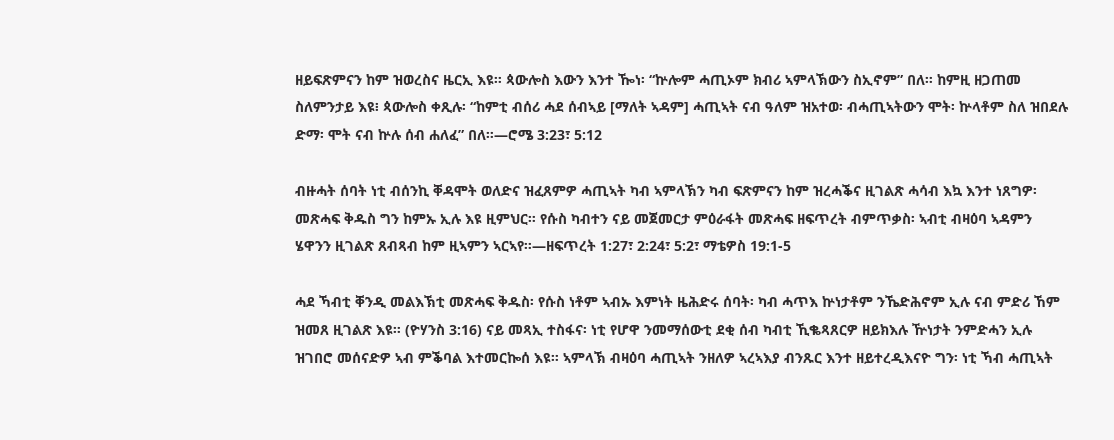ዘይፍጽምናን ከም ዝወረስና ዜርኢ እዩ። ጳውሎስ እውን እንተ ዀነ፡ “ኵሎም ሓጢኦም ክብሪ ኣምላኽውን ስኢኖም” በለ። ከምዚ ዘጋጠመ ስለምንታይ እዩ፧ ጳውሎስ ቀጺሉ፡ “ከምቲ ብሰሪ ሓደ ሰብኣይ [ማለት ኣዳም] ሓጢኣት ናብ ዓለም ዝአተወ፡ ብሓጢኣትውን ሞት፡ ኵላቶም ስለ ዝበደሉ ድማ፡ ሞት ናብ ኵሉ ሰብ ሐለፈ” በለ።—ሮሜ 3:23፣ 5:12

ብዙሓት ሰባት ነቲ ብሰንኪ ቐዳሞት ወለድና ዝፈጸምዎ ሓጢኣት ካብ ኣምላኽን ካብ ፍጽምናን ከም ዝረሓቕና ዚገልጽ ሓሳብ እኳ እንተ ነጸግዎ፡ መጽሓፍ ቅዱስ ግን ከምኡ ኢሉ እዩ ዚምህር። የሱስ ካብተን ናይ መጀመርታ ምዕራፋት መጽሓፍ ዘፍጥረት ብምጥቃስ፡ ኣብቲ ብዛዕባ ኣዳምን ሄዋንን ዚገልጽ ጸብጻብ ከም ዚኣምን ኣርኣየ።—ዘፍጥረት 1:27፣ 2:24፣ 5:2፣ ማቴዎስ 19:1-5

ሓደ ኻብቲ ቐንዲ መልእኽቲ መጽሓፍ ቅዱስ፡ የሱስ ነቶም ኣብኡ እምነት ዜሕድሩ ሰባት፡ ካብ ሓጥእ ኵነታቶም ንኼድሕኖም ኢሉ ናብ ምድሪ ኸም ዝመጸ ዚገልጽ እዩ። (ዮሃንስ 3:16) ናይ መጻኢ ተስፋና፡ ነቲ የሆዋ ንመማሰውቲ ደቂ ሰብ ካብቲ ኺቈጻጸርዎ ዘይክእሉ ዅነታት ንምድሓን ኢሉ ዝገበሮ መሰናድዎ ኣብ ምቕባል እተመርኰሰ እዩ። ኣምላኽ ብዛዕባ ሓጢኣት ንዘለዎ ኣረኣእያ ብንጹር እንተ ዘይተረዲእናዮ ግን፡ ነቲ ኻብ ሓጢኣት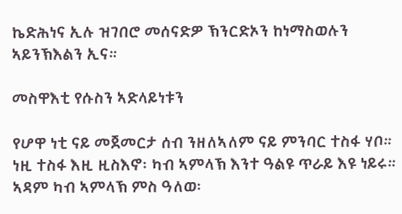ኬድሕነና ኢሉ ዝገበሮ መሰናድዎ ኽንርድኦን ከነማስወሉን ኣይንኽእልን ኢና።

መስዋእቲ የሱስን ኣድላይነቱን

የሆዋ ነቲ ናይ መጀመርታ ሰብ ንዘለኣለም ናይ ምንባር ተስፋ ሃቦ። ነዚ ተስፋ እዚ ዚስእኖ፡ ካብ ኣምላኽ እንተ ዓልዩ ጥራይ እዩ ነይሩ። ኣዳም ካብ ኣምላኽ ምስ ዓለወ፡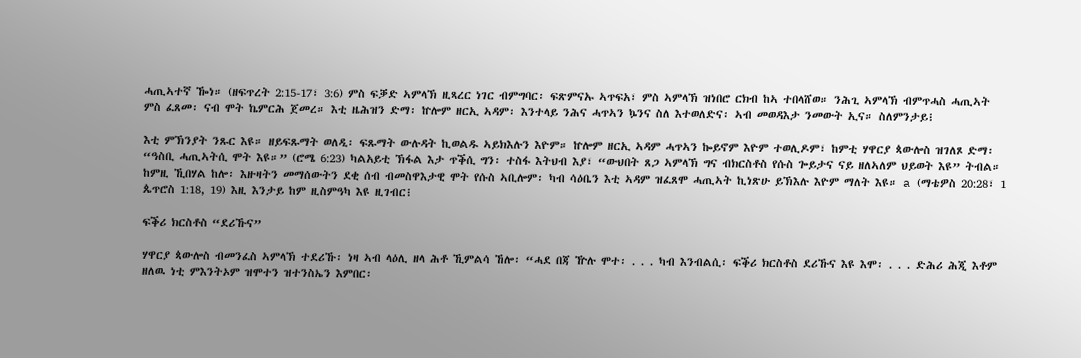ሓጢኣተኛ ዀነ። (ዘፍጥረት 2:15-17፣ 3:6) ምስ ፍቓድ ኣምላኽ ዚጻረር ነገር ብምግባር፡ ፍጽምናኡ ኣጥፍአ፣ ምስ ኣምላኽ ዝነበሮ ርክብ ከኣ ተበላሸወ። ንሕጊ ኣምላኽ ብምጥሓስ ሓጢኣት ምስ ፈጸመ፡ ናብ ሞት ኬምርሕ ጀመረ። እቲ ዜሕዝን ድማ፡ ኵሎም ዘርኢ ኣዳም፡ እንተላይ ንሕና ሓጥኣን ኴንና ስለ እተወለድና፡ ኣብ መወዳእታ ንመውት ኢና። ስለምንታይ፧

እቲ ምኽንያት ንጹር እዩ። ዘይፍጹማት ወለዲ፡ ፍጹማት ውሉዳት ኪወልዱ ኣይክእሉን እዮም። ኵሎም ዘርኢ ኣዳም ሓጥኣን ኰይኖም እዮም ተወሊዶም፣ ከምቲ ሃዋርያ ጳውሎስ ዝገለጾ ድማ፡ “ዓስቢ ሓጢኣትሲ ሞት እዩ።” (ሮሜ 6:23) ካልአይቲ ኽፋል እታ ጥቕሲ ግን፡ ተስፋ እትህብ እያ፣ “ውህበት ጸጋ ኣምላኽ ግና ብክርስቶስ የሱስ ጐይታና ናይ ዘለኣለም ህይወት እዩ” ትብል። ከምዚ ኺበሃል ከሎ፡ እዙዛትን መማሰውትን ደቂ ሰብ ብመስዋእታዊ ሞት የሱስ ኣቢሎም፡ ካብ ሳዕቤን እቲ ኣዳም ዝፈጸሞ ሓጢኣት ኪነጽሁ ይኽእሉ እዮም ማለት እዩ። a (ማቴዎስ 20:28፣ 1 ጴጥሮስ 1:18, 19) እዚ እንታይ ከም ዚስምዓካ እዩ ዚገብር፧

ፍቕሪ ክርስቶስ “ደሪኹና”

ሃዋርያ ጳውሎስ ብመንፈስ ኣምላኽ ተደሪኹ፡ ነዛ ኣብ ላዕሊ ዘላ ሕቶ ኺምልሳ ኸሎ፡ “ሓደ በጃ ዅሉ ሞተ፡ . . . ካብ እንብልሲ፡ ፍቕሪ ክርስቶስ ደሪኹና እዩ እሞ፡ . . . ድሕሪ ሕጂ እቶም ዘለዉ ነቲ ምእንትኦም ዝሞተን ዝተንስኤን እምበር፡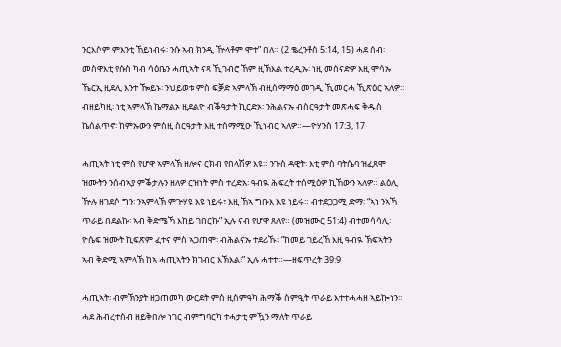ንርእሶም ምእንቲ ኸይነብሩ፡ ንሱ ኣብ ክንዲ ዅላቶም ሞተ” በለ። (2 ቈረንቶስ 5:14, 15) ሓደ ሰብ፡ መስዋእቲ የሱስ ካብ ሳዕቤን ሓጢኣት ናጻ ኺገብሮ ኸም ዚኽእል ተረዲኡ፡ ነዚ መሰናድዎ እዚ ሞሳኡ ኼርኢ ዚደሊ እንተ ዀይኑ፡ ንህይወቱ ምስ ፍቓድ ኣምላኽ ብዚሰማማዕ መገዲ ኺመርሓ ኺጽዕር ኣለዎ። ብዘይካዚ፡ ነቲ ኣምላኽ ኬማልኦ ዚደልዮ ብቕዓታት ኪርድኦ፡ ንሕልናኡ ብስርዓታት መጽሓፍ ቅዱስ ኬሰልጥኖ፡ ከምኡውን ምስዚ ስርዓታት እዚ ተሰማሚዑ ኺነብር ኣለዎ።—ዮሃንስ 17:3, 17

ሓጢኣት ነቲ ምስ የሆዋ ኣምላኽ ዘሎና ርክብ የበላሽዎ እዩ። ንጉስ ዳዊት፡ እቲ ምስ ባትሴባ ዝፈጸሞ ዝሙትን ንሰብኣያ ምቕታሉን ዘለዎ ርዝነት ምስ ተረድአ፡ ዓብዪ ሕፍረት ተሰሚዕዎ ኪኸውን ኣለዎ። ልዕሊ ዅሉ ዘገደሶ ግን፡ ንኣምላኽ ምጕሃዩ እዩ ነይሩ፣ እዚ ኸኣ ግቡእ እዩ ነይሩ። ብተደጋጋሚ ድማ፡ “ኣነ ንኣኻ ጥራይ በደልኩ፡ ኣብ ቅድሜኻ እከይ ገበርኩ” ኢሉ ናብ የሆዋ ጸለየ። (መዝሙር 51:4) ብተመሳሳሊ፡ ዮሴፍ ዝሙት ኪፍጽም ፈተና ምስ ኣጋጠሞ፡ ብሕልናኡ ተደሪኹ፡ “ከመይ ገይረኸ እዚ ዓብዪ ኽፍኣትን ኣብ ቅድሚ ኣምላኽ ከኣ ሓጢኣትን ክገብር እኽእል፧” ኢሉ ሓተተ።—ዘፍጥረት 39:9

ሓጢኣት፡ ብምኽንያት ዘጋጠመካ ውርደት ምስ ዚስምዓካ ሕማቕ ስምዒት ጥራይ እተተሓሓዘ ኣይኰነን። ሓደ ሕብረተሰብ ዘይቅበሎ ነገር ብምግባርካ ተሓታቲ ምዃን ማለት ጥራይ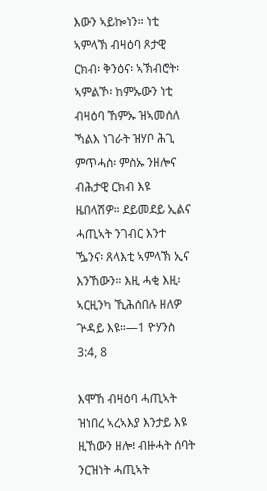እውን ኣይኰነን። ነቲ ኣምላኽ ብዛዕባ ጾታዊ ርክብ፡ ቅንዕና፡ ኣኽብሮት፡ ኣምልኾ፡ ከምኡውን ነቲ ብዛዕባ ኸምኡ ዝኣመሰለ ኻልእ ነገራት ዝሃቦ ሕጊ ምጥሓስ፡ ምስኡ ንዘሎና ብሕታዊ ርክብ እዩ ዜበላሽዎ። ደይመደይ ኢልና ሓጢኣት ንገብር እንተ ዄንና፡ ጸላእቲ ኣምላኽ ኢና እንኸውን። እዚ ሓቂ እዚ፡ ኣርዚንካ ኺሕሰበሉ ዘለዎ ጕዳይ እዩ።—1 ዮሃንስ 3:4, 8

እሞኸ ብዛዕባ ሓጢኣት ዝነበረ ኣረኣእያ እንታይ እዩ ዚኸውን ዘሎ፧ ብዙሓት ሰባት ንርዝነት ሓጢኣት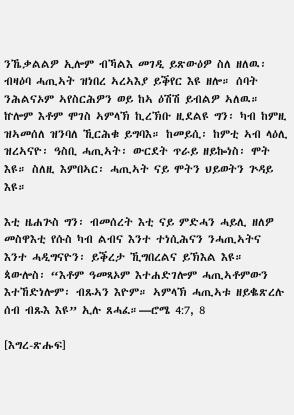ንኼቃልልዎ ኢሎም ብኻልእ መገዲ ይጽውዕዎ ስለ ዘለዉ፡ ብዛዕባ ሓጢኣት ዝነበረ ኣረኣእያ ይቕየር እዩ ዘሎ። ሰባት ንሕልናኦም ኣየስርሕዎን ወይ ከኣ ዕሽሽ ይብልዎ ኣለዉ። ኵሎም እቶም ሞገስ ኣምላኽ ኪረኽቡ ዚደልዩ ግን፡ ካብ ከምዚ ዝኣመሰለ ዝንባለ ኺርሕቁ ይግባእ። ከመይሲ፡ ከምቲ ኣብ ላዕሊ ዝረኣናዮ፡ ዓስቢ ሓጢኣት፡ ውርደት ጥራይ ዘይኰነስ፡ ሞት እዩ። ስለዚ እምበኣር፡ ሓጢኣት ናይ ሞትን ህይወትን ጕዳይ እዩ።

እቲ ዜሐጕስ ግን፡ ብመሰረት እቲ ናይ ምድሓን ሓይሊ ዘለዎ መስዋእቲ የሱስ ካብ ልብና እንተ ተነሲሕናን ንሓጢኣትና እንተ ሓዲግናዮን፡ ይቕረታ ኺግበረልና ይኽእል እዩ። ጳውሎስ፡ “እቶም ዓመጻኦም እተሐድገሎም ሓጢኣቶምውን እተኸድነሎም፡ ብጹኣን እዮም። ኣምላኽ ሓጢኣቱ ዘይቈጽረሉ ሰብ ብጹእ እዩ” ኢሉ ጸሓፈ።—ሮሜ 4:7, 8

[እግረ-ጽሑፍ]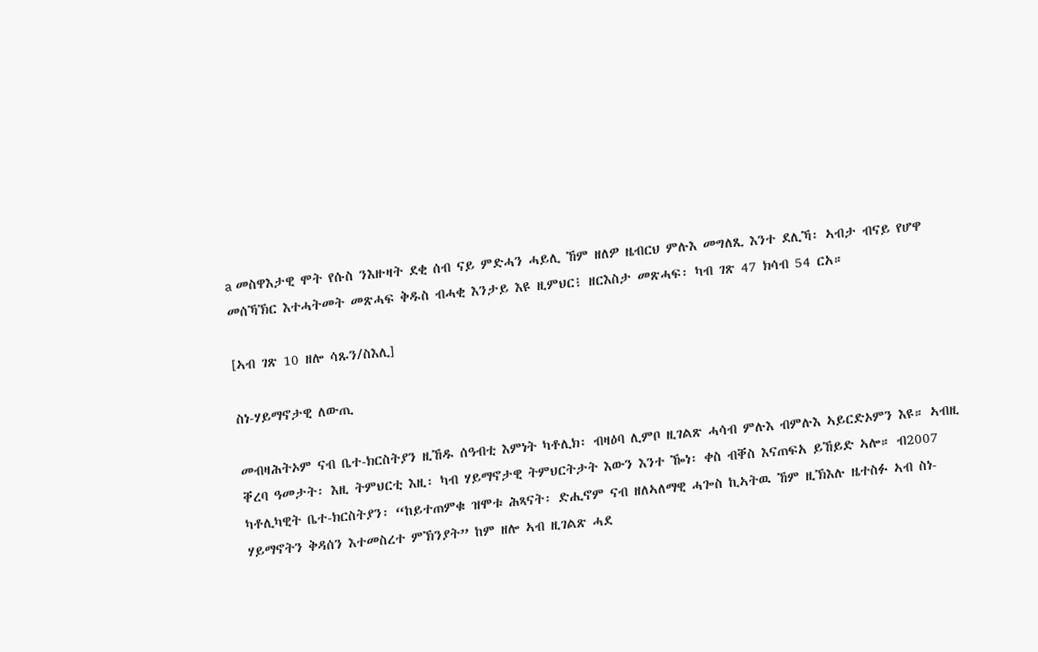a መስዋእታዊ ሞት የሱስ ንእዙዛት ደቂ ሰብ ናይ ምድሓን ሓይሊ ኸም ዘለዎ ዜብርህ ምሉእ መግለጺ እንተ ደሊኻ፡ ኣብታ ብናይ የሆዋ መሰኻኽር እተሓትመት መጽሓፍ ቅዱስ ብሓቂ እንታይ እዩ ዚምህር፧ ዘርእስታ መጽሓፍ፡ ካብ ገጽ 47 ክሳብ 54 ርአ።

[ኣብ ገጽ 10 ዘሎ ሳጹን/ስእሊ]

ስነ-ሃይማኖታዊ ለውጢ

መብዛሕትኦም ናብ ቤተ-ክርስትያን ዚኸዱ ሰዓብቲ እምነት ካቶሊክ፡ ብዛዕባ ሊምቦ ዚገልጽ ሓሳብ ምሉእ ብምሉእ ኣይርድኦምን እዩ። ኣብዚ ቐረባ ዓመታት፡ እዚ ትምህርቲ እዚ፡ ካብ ሃይማኖታዊ ትምህርትታት እውን እንተ ዀነ፡ ቀስ ብቐስ እናጠፍአ ይኸይድ ኣሎ። ብ2007 ካቶሊካዊት ቤተ-ክርስትያን፡ “ከይተጠምቁ ዝሞቱ ሕጻናት፡ ድሒኖም ናብ ዘለኣለማዊ ሓጐስ ኪኣትዉ ኸም ዚኽእሉ ዜተስፉ ኣብ ስነ-ሃይማኖትን ቅዳሰን እተመስረተ ምኽንያት” ከም ዘሎ ኣብ ዚገልጽ ሓደ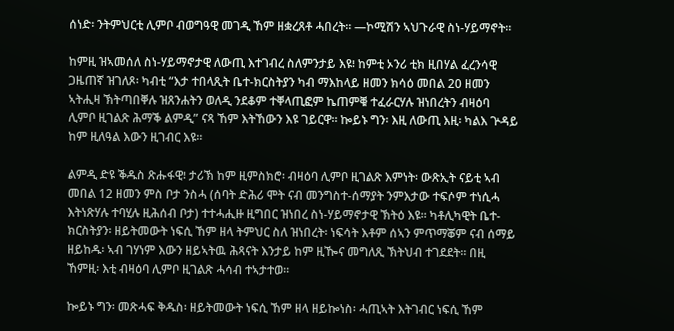ሰነድ፡ ንትምህርቲ ሊምቦ ብወግዓዊ መገዲ ኸም ዘቋረጸቶ ሓበረት። —ኮሚሽን ኣህጉራዊ ስነ-ሃይማኖት።

ከምዚ ዝኣመሰለ ስነ-ሃይማኖታዊ ለውጢ እተገብረ ስለምንታይ እዩ፧ ከምቲ ኦንሪ ቲክ ዚበሃል ፈረንሳዊ ጋዜጠኛ ዝገለጾ፡ ካብቲ “እታ ተበላጺት ቤተ-ክርስትያን ካብ ማእከላይ ዘመን ክሳዕ መበል 20 ዘመን ኣትሒዛ ኽትጣበቐሉ ዝጸንሐትን ወለዲ ንደቆም ተቐላጢፎም ኬጠምቑ ተፈራርሃሉ ዝነበረትን ብዛዕባ ሊምቦ ዚገልጽ ሕማቕ ልምዲ” ናጻ ኸም እትኸውን እዩ ገይርዋ። ኰይኑ ግን፡ እዚ ለውጢ እዚ፡ ካልእ ጕዳይ ከም ዚለዓል እውን ዚገብር እዩ።

ልምዲ ድዩ ቕዱስ ጽሑፋዊ፧ ታሪኽ ከም ዚምስክሮ፡ ብዛዕባ ሊምቦ ዚገልጽ እምነት፡ ውጽኢት ናይቲ ኣብ መበል 12 ዘመን ምስ ቦታ ንስሓ (ሰባት ድሕሪ ሞት ናብ መንግስተ-ሰማያት ንምእታው ተፍሶም ተነሲሓ እትነጽሃሉ ተባሂሉ ዚሕሰብ ቦታ) ተተሓሒዙ ዚግበር ዝነበረ ስነ-ሃይማኖታዊ ኽትዕ እዩ። ካቶሊካዊት ቤተ-ክርስትያን፡ ዘይትመውት ነፍሲ ኸም ዘላ ትምህር ስለ ዝነበረት፡ ነፍሳት እቶም ሰኣን ምጥማቖም ናብ ሰማይ ዘይከዱ፡ ኣብ ገሃነም እውን ዘይኣትዉ ሕጻናት እንታይ ከም ዚዀና መግለጺ ኽትህብ ተገደደት። በዚ ኸምዚ፡ እቲ ብዛዕባ ሊምቦ ዚገልጽ ሓሳብ ተኣታተወ።

ኰይኑ ግን፡ መጽሓፍ ቅዱስ፡ ዘይትመውት ነፍሲ ኸም ዘላ ዘይኰነስ፡ ሓጢኣት እትገብር ነፍሲ ኸም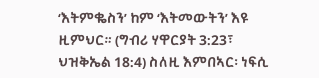‘እትምቈስን’ ከም ‘እትመውትን’ እዩ ዚምህር። (ግብሪ ሃዋርያት 3:23፣ ህዝቅኤል 18:4) ስለዚ እምበኣር፡ ነፍሲ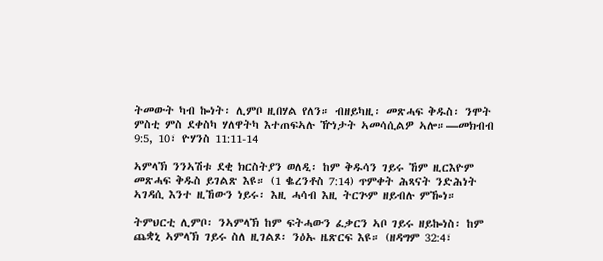ትመውት ካብ ኰነት፡ ሊምቦ ዚበሃል የለን። ብዘይካዚ፡ መጽሓፍ ቅዱስ፡ ንሞት ምስቲ ምስ ደቀስካ ሃለዋትካ እተጠፍኣሉ ዅነታት ኣመሳሲልዎ ኣሎ።—መክብብ 9:5, 10፣ ዮሃንስ 11:11-14

ኣምላኽ ንንኣሽቱ ደቂ ክርስትያን ወለዲ፡ ከም ቅዱሳን ገይሩ ኸም ዚርእዮም መጽሓፍ ቅዱስ ይገልጽ እዩ። (1 ቈረንቶስ 7:14) ጥምቀት ሕጻናት ንድሕነት ኣገዳሲ እንተ ዚኸውን ነይሩ፡ እዚ ሓሳብ እዚ ትርጕም ዘይብሉ ምዀነ።

ትምህርቲ ሊምቦ፡ ንኣምላኽ ከም ፍትሓውን ፈቃርን ኣቦ ገይሩ ዘይኰነስ፡ ከም ጨቋኒ ኣምላኽ ገይሩ ስለ ዚገልጾ፡ ንዕኡ ዜጽርፍ እዩ። (ዘዳግም 32:4፣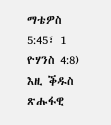ማቴዎስ 5:45፣ 1 ዮሃንስ 4:8) እዚ ቕዱስ ጽሑፋዊ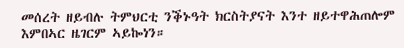መሰረት ዘይብሉ ትምህርቲ ንቕኑዓት ክርስትያናት እንተ ዘይተዋሕጠሎም እምበኣር ዜገርም ኣይኰነን።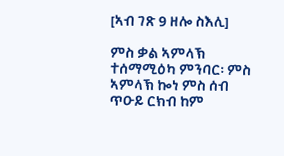[ኣብ ገጽ 9 ዘሎ ስእሊ]

ምስ ቃል ኣምላኽ ተሰማሚዕካ ምንባር፡ ምስ ኣምላኽ ኰነ ምስ ሰብ ጥዑይ ርክብ ከም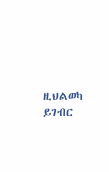ዚህልወካ ይገብር